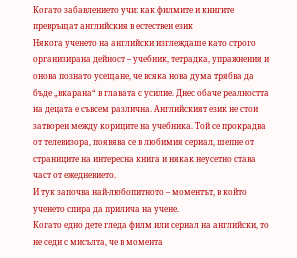Когато забавлението учи: как филмите и книгите превръщат английския в естествен език
Някога ученето на английски изглеждаше като строго организирана дейност – учебник, тетрадка, упражнения и онова познато усещане, че всяка нова дума трябва да бъде „вкарана“ в главата с усилие. Днес обаче реалността на децата е съвсем различна. Английският език не стои затворен между кориците на учебника. Той се прокрадва от телевизора, появява се в любимия сериал, шепне от страниците на интересна книга и някак неусетно става част от ежедневието.
И тук започва най-любопитното – моментът, в който ученето спира да прилича на учене.
Когато едно дете гледа филм или сериал на английски, то не седи с мисълта, че в момента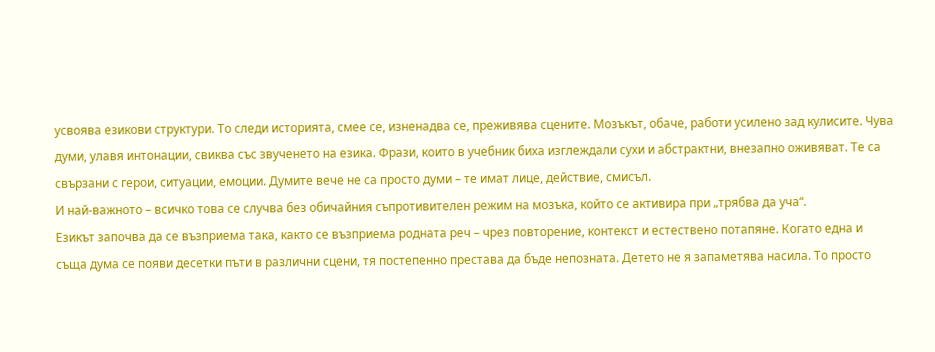усвоява езикови структури. То следи историята, смее се, изненадва се, преживява сцените. Мозъкът, обаче, работи усилено зад кулисите. Чува думи, улавя интонации, свиква със звученето на езика. Фрази, които в учебник биха изглеждали сухи и абстрактни, внезапно оживяват. Те са свързани с герои, ситуации, емоции. Думите вече не са просто думи – те имат лице, действие, смисъл.
И най-важното – всичко това се случва без обичайния съпротивителен режим на мозъка, който се активира при „трябва да уча“.
Езикът започва да се възприема така, както се възприема родната реч – чрез повторение, контекст и естествено потапяне. Когато една и съща дума се появи десетки пъти в различни сцени, тя постепенно престава да бъде непозната. Детето не я запаметява насила. То просто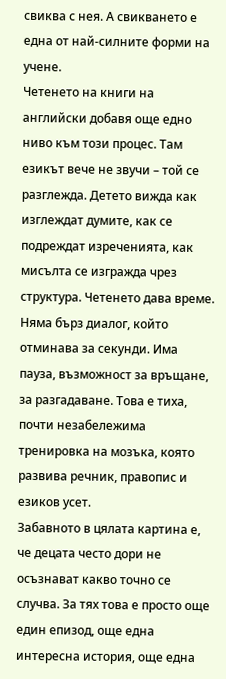свиква с нея. А свикването е една от най-силните форми на учене.
Четенето на книги на английски добавя още едно ниво към този процес. Там езикът вече не звучи – той се разглежда. Детето вижда как изглеждат думите, как се подреждат изреченията, как мисълта се изгражда чрез структура. Четенето дава време. Няма бърз диалог, който отминава за секунди. Има пауза, възможност за връщане, за разгадаване. Това е тиха, почти незабележима тренировка на мозъка, която развива речник, правопис и езиков усет.
Забавното в цялата картина е, че децата често дори не осъзнават какво точно се случва. За тях това е просто още един епизод, още една интересна история, още една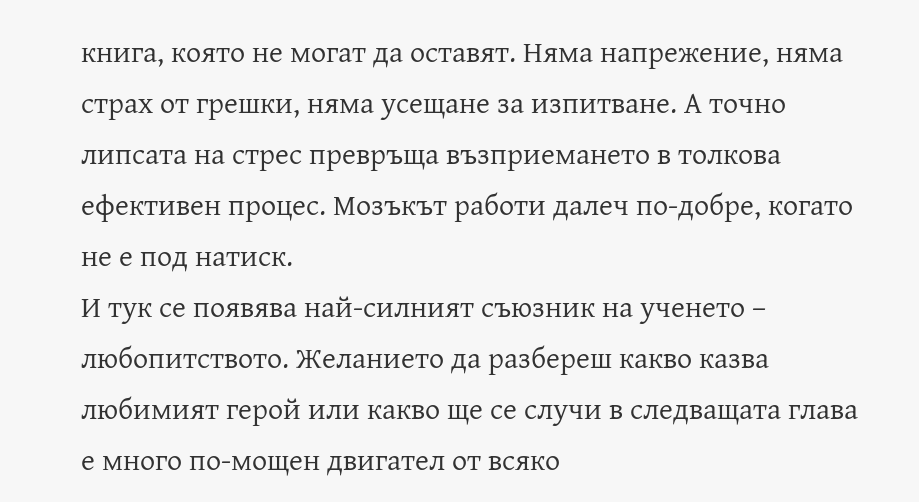книга, която не могат да оставят. Няма напрежение, няма страх от грешки, няма усещане за изпитване. А точно липсата на стрес превръща възприемането в толкова ефективен процес. Мозъкът работи далеч по-добре, когато не е под натиск.
И тук се появява най-силният съюзник на ученето – любопитството. Желанието да разбереш какво казва любимият герой или какво ще се случи в следващата глава е много по-мощен двигател от всяко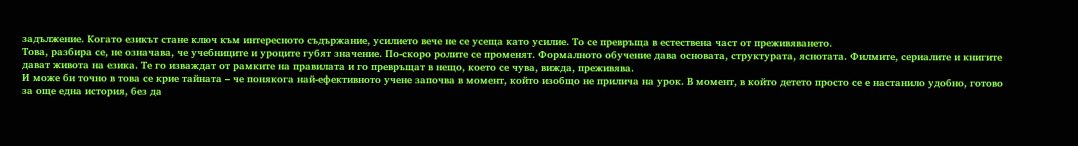задължение. Когато езикът стане ключ към интересното съдържание, усилието вече не се усеща като усилие. То се превръща в естествена част от преживяването.
Това, разбира се, не означава, че учебниците и уроците губят значение. По-скоро ролите се променят. Формалното обучение дава основата, структурата, яснотата. Филмите, сериалите и книгите дават живота на езика. Те го изваждат от рамките на правилата и го превръщат в нещо, което се чува, вижда, преживява.
И може би точно в това се крие тайната – че понякога най-ефективното учене започва в момент, който изобщо не прилича на урок. В момент, в който детето просто се е настанило удобно, готово за още една история, без да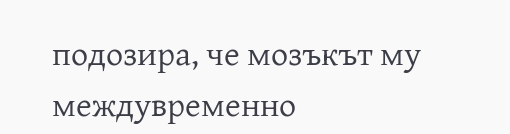подозира, че мозъкът му междувременно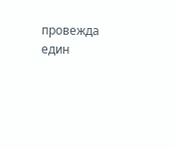провежда един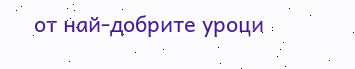от най-добрите уроци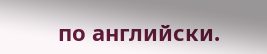по английски.